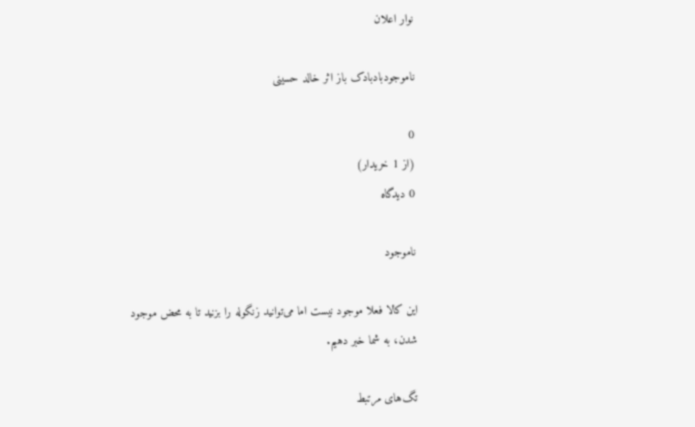نوار اعلان

ناموجودبادبادک باز اثر خالد حسینی

0
(از 1 خریدار)
0 دیدگاه

ناموجود

این کالا فعلا موجود نیست اما می‌توانید زنگوله را بزنید تا به محض موجود شدن، به شما خبر دهیم.

تگ‌های مرتبط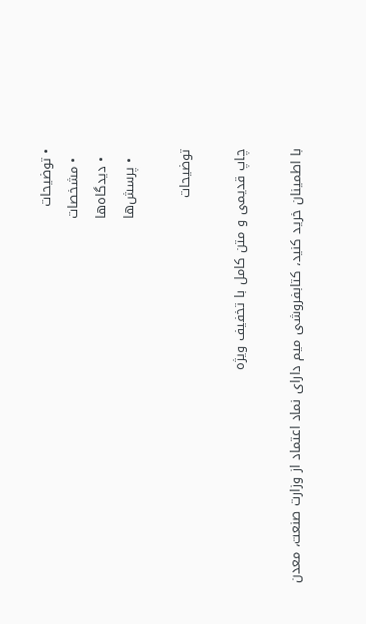• توضیحات
  • مشخصات
  • دیدگاه‌ها
  • پرسش‌ها

توضیحات

چاپ قدیمی و متن کامل با تخفیف ویژه

با اطمینان خرید کنید، کتابفروشی میم دارای نماد اعتماد از وزارت صنعت، معدن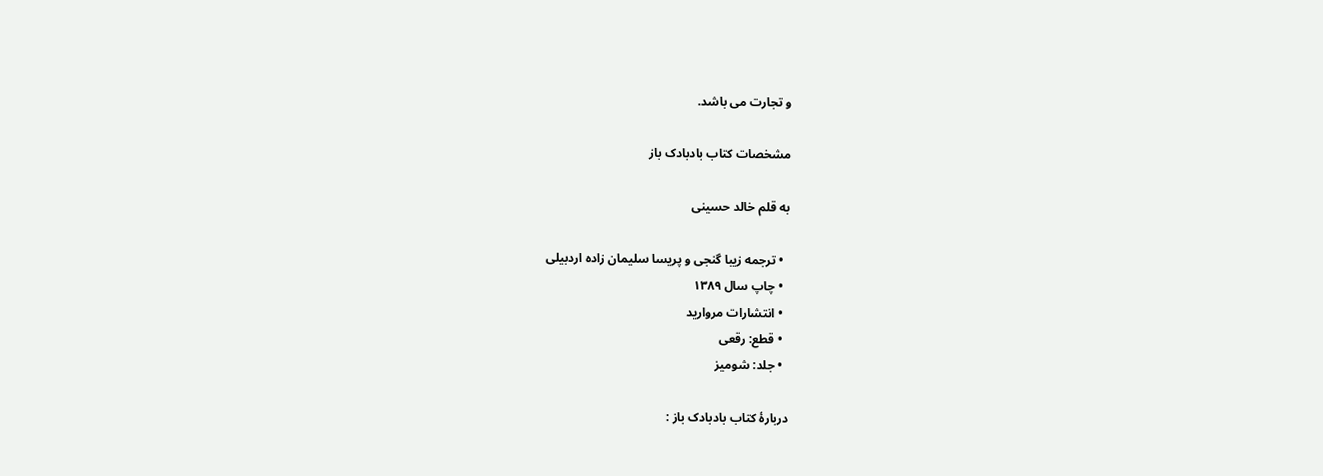و تجارت می باشد.

مشخصات کتاب بادبادک باز

به قلم خالد حسینی

  • ترجمه زیبا گنجی و پریسا سلیمان زاده اردبیلی
  • چاپ سال ۱۳۸۹
  • انتشارات مروارید
  • قطع: رقعی
  • جلد: شومیز

دربارهٔ کتاب بادبادک باز :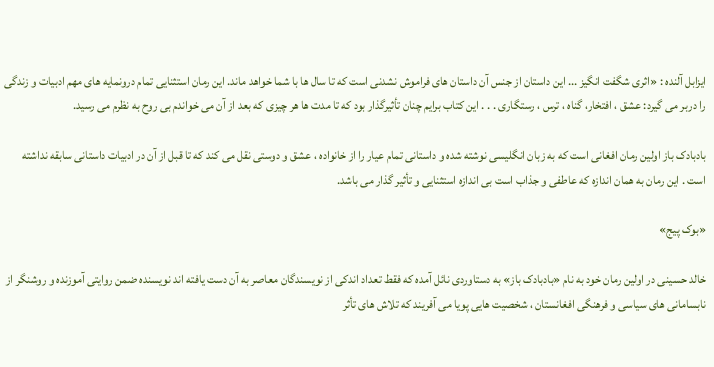ایزابل آلنده : «اثری شگفت انگیز ... این داستان از جنس آن داستان های فراموش نشدنی است که تا سال ها با شما خواهد ماند. این رمان استثنایی تمام درونمایه های مهم ادبیات و زندگی را دربر می گیرد: عشق ، افتخار، گناه ، ترس ، رستگاری . . . این کتاب برایم چنان تأثیرگذار بود که تا مدت ها هر چیزی که بعد از آن می خواندم بی روح به نظرم می رسید.

بادبادک باز اولین رمان افغانی است که به زبان انگلیسی نوشته شده و داستانی تمام عیار را از خانواده ، عشق و دوستی نقل می کند که تا قبل از آن در ادبیات داستانی سابقه نداشته است . این رمان به همان اندازه که عاطفی و جذاب است بی اندازه استثنایی و تأثیر گذار می باشد.

«بوک پیج»

خالد حسینی در اولین رمان خود به نام «بادبادک باز» به دستاوردی نائل آمده که فقط تعداد اندکی از نویسندگان معاصر به آن دست یافته اند نویسنده ضمن روایتی آموزنده و روشنگر از نابسامانی های سیاسی و فرهنگی افغانستان ، شخصیت هایی پویا می آفریند که تلاش های تأثر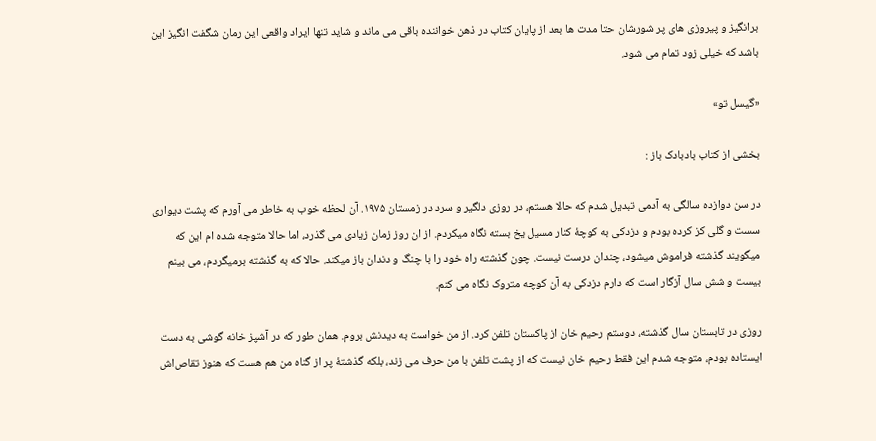برانگیز و پیروزی های پر شورشان حتا مدت ها بعد از پایان کتاب در ذهن خواننده باقی می ماند و شاید تنها ایراد واقعی این رمان شگفت انگیز این باشد که خیلی زود تمام می شود.

«گیسل تو»

بخشی از کتاب بادبادک باز :

در سن دوازده سالگی به آدمی تبدیل شدم که حالا هستم، در روزی دلگیر و سرد در زمستان ۱۹۷۵. آن لحظه خوب به خاطر می آورم که پشت دیواری سست و گلی کز کرده بودم و دزدکی به کوچهٔ كنار مسیل یخ بسته نگاه میکردم. از ان روز زمان زیادی می گذرد، اما حالا متوجه شده ام این که میگویند گذشته فراموش میشود، چندان درست نیست. چون گذشته راه خود را با چنگ و دندان باز میکند. حالا که به گذشته برمیگردم، می بینم بیست و شش سال آزگار است که دارم دزدکی به آن کوچه متروک نگاه می کنم.

روزی در تابستان سال گذشته، دوستم رحیم خان از پاکستان تلفن کرد. از من خواست به دیدنش بروم. همان طور که در آشپز خانه گوشی به دست ایستاده بودم، متوجه شدم این فقط رحیم خان نیست که از پشت تلفن با من حرف می زند، بلکه گذشتهٔ پر از گناه من هم هست که هنوز تقاص‌اش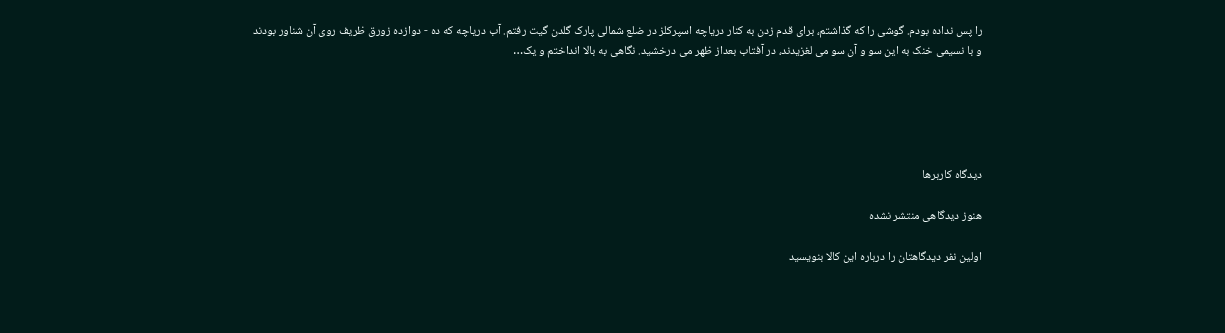را پس نداده بودم. گوشی را که گذاشتم، برای قدم زدن به کنار دریاچه اسپرکلز در ضلع شمالی پارک گلدن گیت رفتم. آب دریاچه که ده - دوازده زورق ظریف روی آن شناور بودند و با نسیمی خنک به این سو و آن سو می لغزیدند، در آفتاب بعداز ظهر می درخشید. نگاهی به بالا انداختم و یک…





دیدگاه کاربرها

هنوز دیدگاهی منتشر نشده

اولین نفر دیدگاهتان را درباره این کالا بنویسید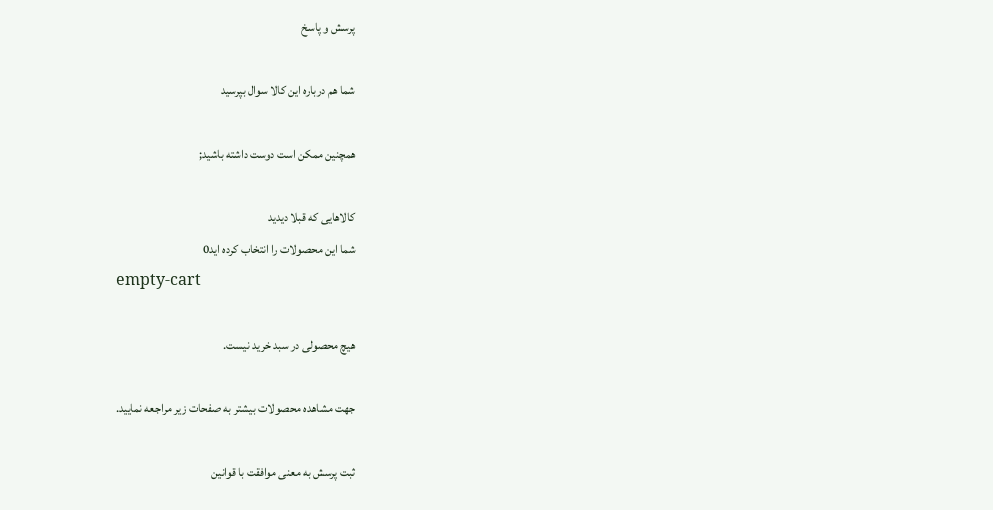پرسش و پاسخ

شما هم درباره این کالا سوال بپرسید

همچنین ممکن است دوست داشته باشید;

کالاهایی که قبلا دیدید
شما این محصولات را انتخاب کرده اید0
empty-cart

هیچ محصولی در سبد خرید نیست.

جهت مشاهده محصولات بیشتر به صفحات زیر مراجعه نمایید.

ثبت پرسش به معنی موافقت با قوانین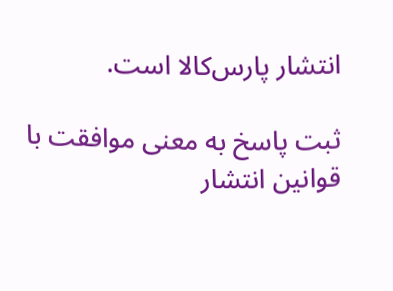انتشار پارس‌کالا است.

ثبت پاسخ به معنی موافقت با قوانین انتشار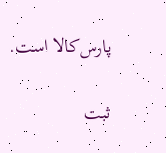پارس‌کالا است.

ثبت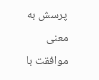پرسش به معنی موافقت با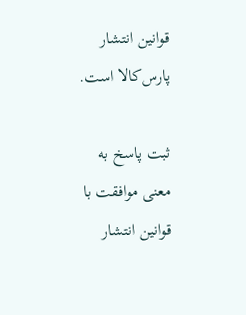قوانین انتشار پارس‌کالا است.

ثبت پاسخ به معنی موافقت با قوانین انتشار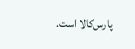پارس‌کالا است.